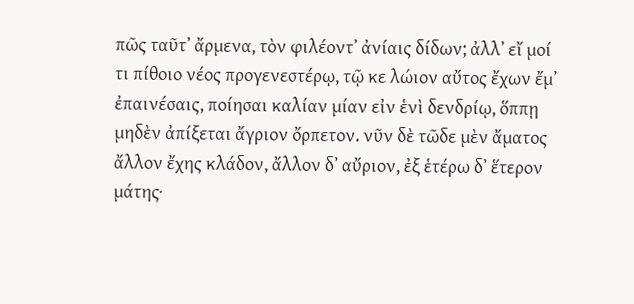πῶς ταῦτʼ ἄρμενα, τὸν φιλέοντʼ ἀνίαις δίδων; ἀλλʼ εἴ μοί τι πίθοιο νέος προγενεστέρῳ, τῷ κε λώιον αὔτος ἔχων ἔμʼ ἐπαινέσαις, ποίησαι καλίαν μίαν εἰν ἑνὶ δενδρίῳ, ὅππῃ μηδὲν ἀπίξεται ἄγριον ὄρπετον. νῦν δὲ τῶδε μὲν ἄματος ἄλλον ἔχης κλάδον, ἄλλον δʼ αὔριον, ἐξ ἑτέρω δʼ ἕτερον μάτης·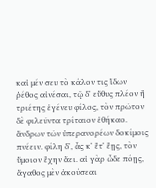καἰ μέν σευ τὸ κάλον τις ἴδων ῥέθος αἰνέσαι, τῷ δʼ εὔθυς πλέον ἢ τριέτης ἐγένευ φίλος, τὸν πρῶτον δὲ φιλεῦντα τρίταιον ἐθήκαο. ἄνδρων τῶν ὑπερανορέων δοκίμοις πνέειν. φίλη δʼ, ἇς κʼ ἔτʼ ἔῃς, τὸν ὕμοιον ἔχην ἄει. αἰ γὰρ ὧδε πόῃς, ἄγαθος μὲν ἀκούσεαι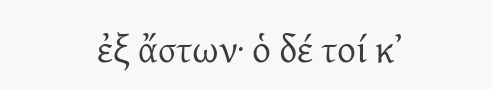ἐξ ἄστων· ὁ δέ τοί κʼ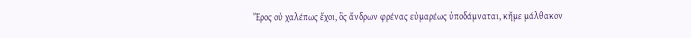Ἔρος οὐ χαλέπως ἔχοι, ὃς ἄνδρων φρένας εὐμαρέως ὑποδάμναται, κἤμε μάλθακον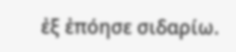ἐξ ἐπόησε σιδαρίω.